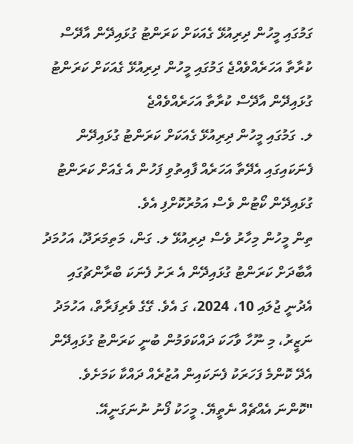ގަމުގައި މީހުން ދިރިއުޅޭ ގެއަކަށް ކަރަންޓު ގުޅައިދޭން އާދޭސް ކުރާތާ އަހަރެއްވެއްޖެ ގަމުގައި މީހުން ދިރިއުޅޭ ގެއަކަށް ކަރަންޓު ގުޅައިދޭން އާދޭސް ކުރާތާ އަހަރެއްވެއްޖެ
ލ. ގަމުގައި މީހުން ދިރިއުޅޭ ގެއަކަށް ކަރަންޓު ގުޅައިދޭން ފެނަކައިގައި އެދޭތާ އަހަރެއް ފާއިތުވި ފަހުން އެ ގެއަށް ކަރަންޓު ގުޅައިދޭން ކޯޓުން ވެސް އަމުރުކޮށްފި އެވެ.
ތިން މީހުން މިހާރު ވެސް ދިރިއުޅޭ ލ. ގަން، މަތިމަރަދޫ، އަހުމަދު އާބާދަށް ކަރަންޓު ގުޅައިދޭން އެ ރަށު ފެނަކަ ބްރާންޗުގައި އެދުނީ ޖުލައި 10، 2024، ގަ އެވެ. ގޭގެ ވެރިފަރާތް، އަހުމަދު ނަޒީރު، މި ނޫހާ ވާހަކަ ދައްކަވަމުން ބުނީ ކަރަންޓު ގުޅައިދޭން އެދޭ ކޮންމެ ފަހަރަކު ފެނަކައިން އުޒުރެއް ދައްކާ ކަމަށެވެ.
"ކޮންނަ އެއްޗެއް ނެތީޔޭ. މީހަކު ފޯނު ނުނަގަނީއޭ.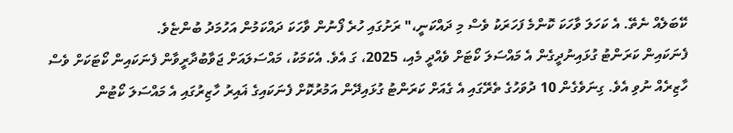ކޭބަލެއް ނެތޭ. އެ ކަހަލަ ވާހަކަ ކޮންމެ ފަހަރަކު ވެސް މި ދައްކަނީ،" ރަށުގައި ހުރެ ފޯނުން ވާހަކަ ދައްކަމުން އަހުމަދު ބުންޏެވެ.
ފެނަކައިން ކަރަންޓު ގުޅައިނުދީގެން އެ މައްސަލަ ކޯޓަށް ވެއްދީ މެއި، 2025، ގަ އެވެ. އެކަމަކު، މައްސަލައަށް ޖަވާބުދާރީވާން ފެނަކައިން ކޯޓަކަށް ވެސް ހާޒިރެއް ނުވި އެވެ. ގިނަވެގެން 10 ދުވަހުގެ ތެރޭގައި އެ ގެއަށް ކަރަންޓު ގުޅައިދޭން އަމުރުކޮށް ފެނަކައިގެ ޣައިރު ހާޒިރުގައި އެ މައްސަލަ ކޯޓުން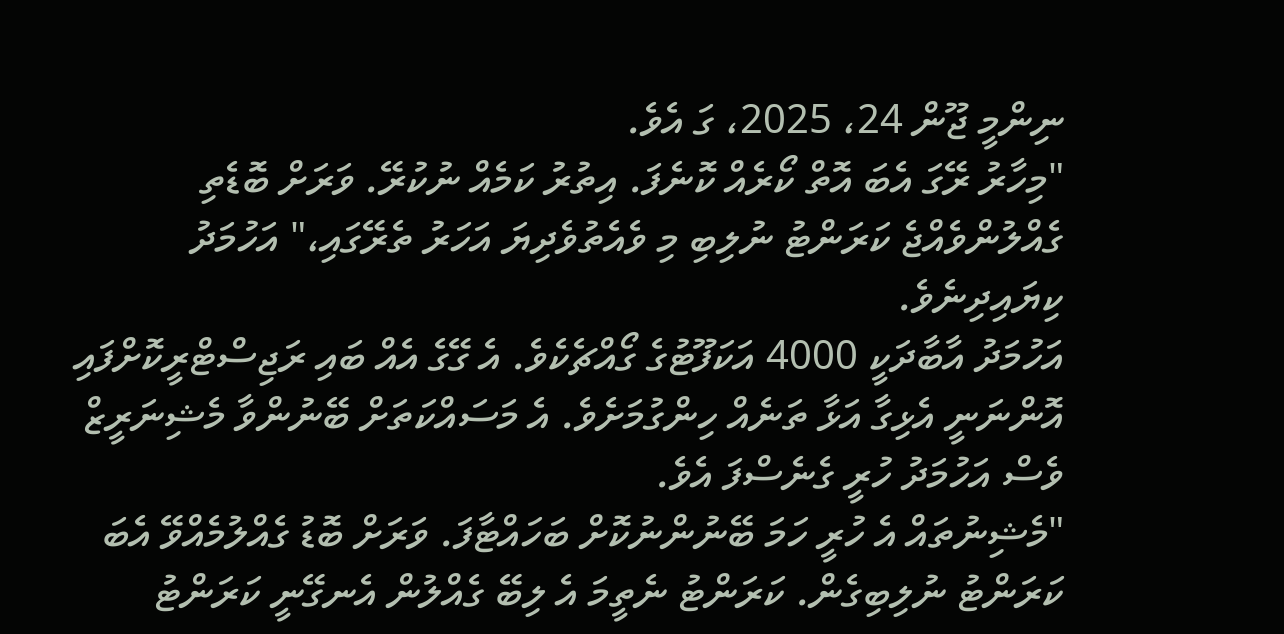ނިންމީ ޖޫން 24، 2025، ގަ އެވެ.
"މިހާރު ރޭގަ އެބަ އޮތް ކޯރެއް ކޮނެފަ. އިތުރު ކަމެއް ނުކުރޭ. ވަރަށް ބޮޑެތި ގެއްލުންވެއްޖެ ކަރަންޓު ނުލިބި މި ވެއެތުވެދިޔަ އަހަރު ތެރޭގައި،" އަހުމަދު ކިޔައިދިނެވެ.
އަހުމަދު އާބާދަކީ 4000 އަކަފޫޓުގެ ގޯއްޗެކެވެ. އެ ގޭގެ އެއް ބައި ރަޖިސްޓްރީކޮށްފައި އޮންނަނީ އެޅިގާ އަޅާ ތަނެއް ހިންގުމަށެވެ. އެ މަސައްކަތަށް ބޭނުންވާ މެޝިނަރީޒް ވެސް އަހުމަދު ހުރީ ގެނެސްފަ އެވެ.
"މެޝިނުތައް އެ ހުރީ ހަމަ ބޭނުންނުކޮށް ބަހައްޓާފަ. ވަރަށް ބޮޑު ގެއްލުމެއްވޭ އެބަ ކަރަންޓު ނުލިބިގެން. ކަރަންޓު ނެތީމަ އެ ލިބޭ ގެއްލުން އެނގޭނީ ކަރަންޓު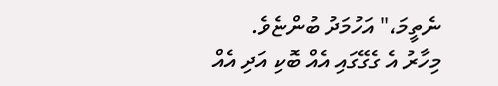ނެތީމަ،" އަހުމަދު ބުންޏެވެ.
މިހާރު އެ ގެގޭގައި އެއް ބޮކި އަދި އެއް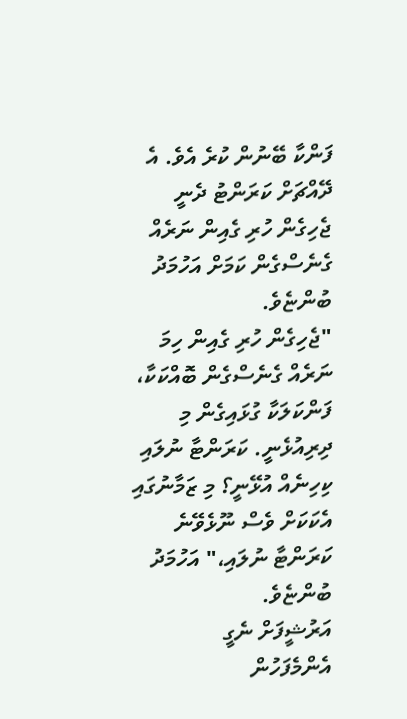ފަންކާ ބޭނުން ކުރެ އެވެ. އެ ދޭއްޗަށް ކަރަންޓު ދެނީ ޖެހިގެން ހުރި ގެއިން ނަރެއް ގެނެސްގެން ކަމަށް އަހުމަދު ބުންޏެވެ.
"ޖެހިގެން ހުރި ގެއިން ހިމަ ނަރެއް ގެނެސްގެން ބޮއްކަކާ، ފަންކަލަކާ ގުޅައިގެން މި ދިރިއުޅެނީ. ކަރަންޓާ ނުލައި ކިހިނެއް އުޅޭނީ؟ މި ޒަމާނުގައި އެކަކަށް ވެސް ނޫޅެވޭނެ ކަރަންޓާ ނުލައި،" އަހުމަދު ބުންޏެވެ.
އަރުޝީފަށް ނެގީ
އެންމެފަހުން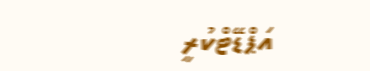އަޕްޑޭޓްކުރީ